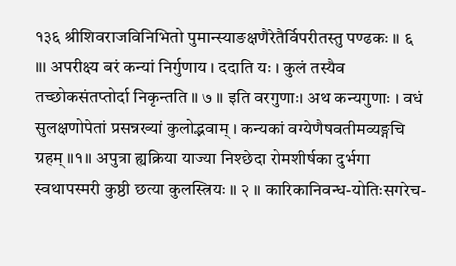१३६ श्रीशिवराजविनिभितो पुमान्स्याङक्षणैरेतैर्विपरीतस्तु पण्ढकः ॥ ६ ॥। अपरीक्ष्य बरं कन्यां निर्गुणाय । ददाति यः । कुलं तस्यैव तच्छोकसंतप्तोर्दा निकृन्तति ॥ ७ ॥ इति वरगुणाः। अथ कन्यगुणाः । वधं सुलक्षणोपेतां प्रसन्नख्यां कुलोद्भवाम् । कन्यकां वग्येणैषवतीमव्यङ्गचि ग्रहम् ॥१॥ अपुत्रा ह्यक्रिया याज्या निश्छेदा रोमशीर्षका दुर्भगा स्वथापस्मरी कुष्ठी छत्या कुलस्त्रियः ॥ २ ॥ कारिकानिवन्ध-योतिःसगरेच-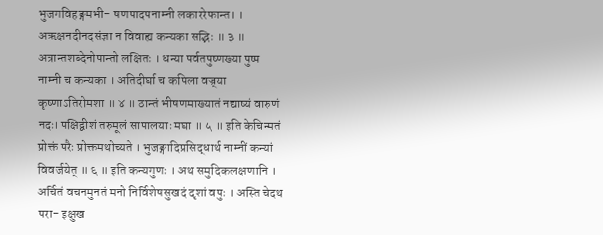भुजगविहङ्गमभी- षणपादपनाम्नी लकाररेफान्त। । अऋक्षनदीनदसंज्ञा न विवाह्य कन्यका सद्भिः ॥ ३ ॥ अत्रान्तशब्देनोपान्तो लक्षितः । धन्या पर्वतपुष्णख्या पुष्प नाम्नी च कन्यका । अतिदीर्घा च कपिला वज्र्या कृष्णाऽतिरोमशा ॥ ४ ॥ ठान्तं भीषणमाख्यातं नद्याष्यं वारुणं नदः। पक्षिद्वीशं तरुमूलं सापालयाः मघा ॥ ५ ॥ इति केचिन्मतं प्रोक्तं परैः प्रोक्तमथोच्यते । भुजङ्गादिप्रसिद्धार्थ नाम्नीं कन्यां विवर्जयेत् ॥ ६ ॥ इति कन्यगुणः । अथ समुदिकलक्षणानि । अर्चितं वचनमुनतं मनो निर्विशेषसुखदं दृशां वपुः । अस्ति चेदथ परा- इक्षुख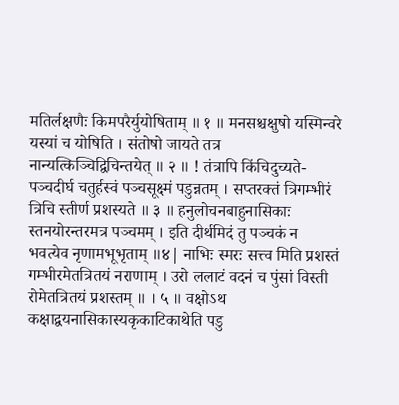मतिर्लक्षणैः किमपरैर्युयोषिताम् ॥ १ ॥ मनसश्चक्षुषो यस्मिन्वरे यस्यां च योषिति । संतोषो जायते तत्र नान्यत्किञ्चिद्विचिन्तयेत् ॥ २ ॥ ! तंत्रापि किंचिदुच्यते-पञ्चदीर्घ चतुर्हस्वं पञ्चसूक्ष्मं पडुन्नतम् । सप्तरक्तं त्रिगम्भीरं त्रिचि स्तीर्ण प्रशस्यते ॥ ३ ॥ हनुलोचनबाहुनासिकाः स्तनयोरन्तरमत्र पञ्चमम् । इति दीर्थमिदं तु पञ्चकं न भवत्येव नृणामभूभृताम् ॥४| नाभिः स्मरः सत्त्व मिति प्रशस्तं गम्भीरमेतत्रितयं नराणाम् । उरो ललाटं वदनं च पुंसां विस्ती रोमेतत्रितयं प्रशस्तम् ॥ । ५ ॥ वक्षोऽथ कक्षाद्वयनासिकास्यकृकाटिकाथेति पडु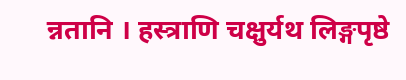न्नतानि । हस्त्राणि चक्षुर्यथ लिङ्गपृष्ठे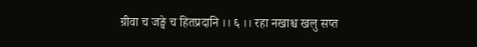ग्रीवा च जङ्घे च हितप्रदानि ।। ६ ।। रहा नखाश्च खलु सप्त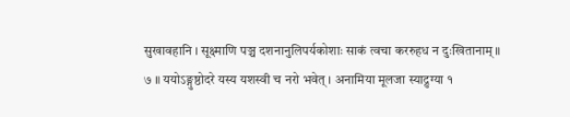सुखावहानि । सूक्ष्माणि पञ्च दशनानुलिपर्यकोशाः साकं त्वचा कररुहध न दुःखितानाम् ॥ ७ ॥ ययोऽङ्गुष्ठोदरे यस्य यशस्वी च नरो भवेत् । अनामिया मूलजा स्याद्रुग्या १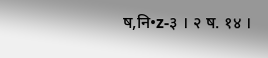ष,नि•z-३ । २ ष. १४ ।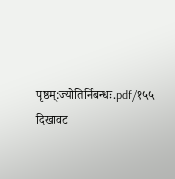पृष्ठम्:ज्योतिर्निबन्धः.pdf/१५५
दिखावट